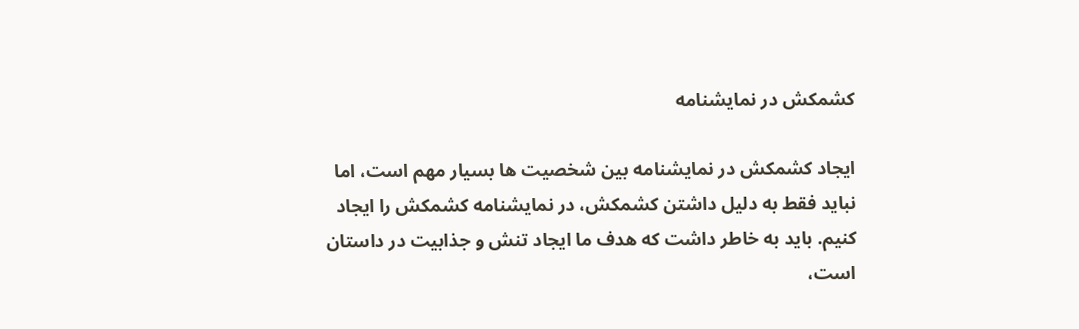کشمکش در نمایشنامه

ایجاد کشمکش در نمایشنامه بین شخصیت ها بسیار مهم است، اما نباید فقط به دلیل داشتن کشمکش، در نمایشنامه کشمکش را ایجاد کنیم. باید به خاطر داشت که هدف ما ایجاد تنش و جذابیت در داستان است،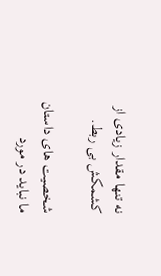نه تنها مقدار زیادی از کشمکش بی ربط.

شخصیت های داستان ما نباید در مورد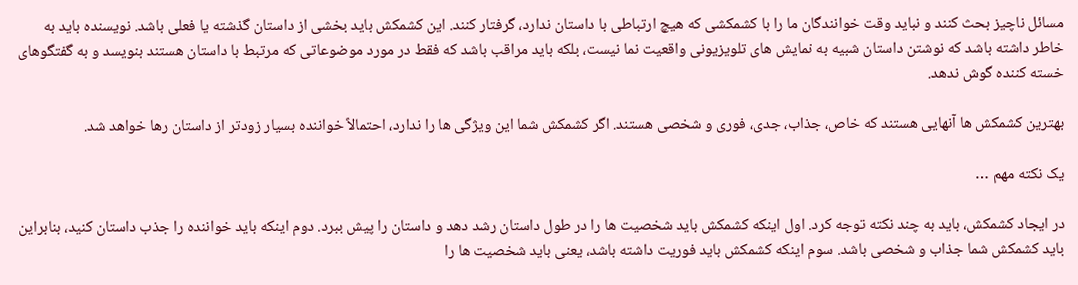مسائل ناچیز بحث کنند و نباید وقت خوانندگان ما را با کشمکشی که هیچ ارتباطی با داستان ندارد، گرفتار کنند. این کشمکش باید بخشی از داستان گذشته یا فعلی باشد. نویسنده باید به خاطر داشته باشد که نوشتن داستان شبیه به نمایش های تلویزیونی واقعیت نما نیست، بلکه باید مراقب باشد که فقط در مورد موضوعاتی که مرتبط با داستان هستند بنویسد و به گفتگوهای خسته کننده گوش ندهد.

بهترین کشمکش ها آنهایی هستند که خاص، جذاب، جدی، فوری و شخصی هستند. اگر کشمکش شما این ویژگی ها را ندارد، احتمالاً خواننده بسیار زودتر از داستان رها خواهد شد.

یک نکته مهم …

در ایجاد کشمکش، باید به چند نکته توجه کرد. اول اینکه کشمکش باید شخصیت ها را در طول داستان رشد دهد و داستان را پیش ببرد. دوم اینکه باید خواننده را جذب داستان کنید، بنابراین باید کشمکش شما جذاب و شخصی باشد. سوم اینکه کشمکش باید فوریت داشته باشد، یعنی باید شخصیت ها را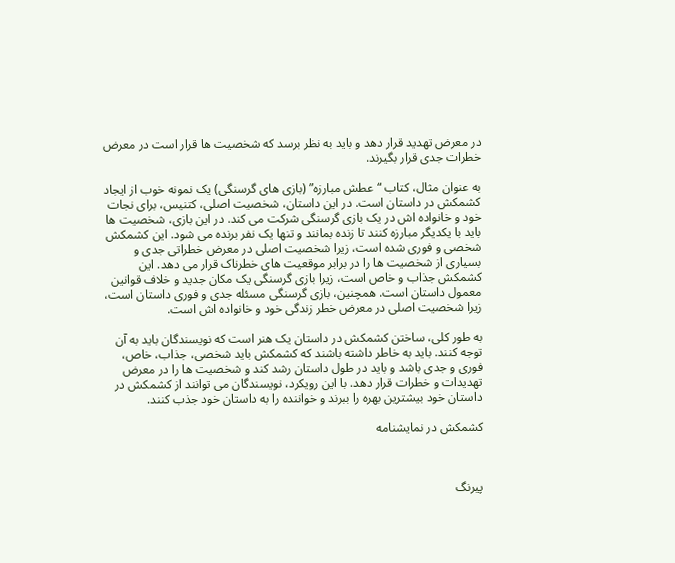در معرض تهدید قرار دهد و باید به نظر برسد که شخصیت ها قرار است در معرض خطرات جدی قرار بگیرند.

به عنوان مثال، کتاب “عطش مبارزه” (بازی های گرسنگی) یک نمونه خوب از ایجاد کشمکش در داستان است. در این داستان، شخصیت اصلی، کتنیس، برای نجات خود و خانواده اش در یک بازی گرسنگی شرکت می کند. در این بازی، شخصیت ها باید با یکدیگر مبارزه کنند تا زنده بمانند و تنها یک نفر برنده می شود. این کشمکش شخصی و فوری شده است، زیرا شخصیت اصلی در معرض خطراتی جدی و بسیاری از شخصیت ها را در برابر موقعیت های خطرناک قرار می دهد. این کشمکش جذاب و خاص است، زیرا بازی گرسنگی یک مکان جدید و خلاف قوانین معمول داستان است. همچنین، بازی گرسنگی مسئله جدی و فوری داستان است، زیرا شخصیت اصلی در معرض خطر زندگی خود و خانواده اش است.

به طور کلی، ساختن کشمکش در داستان یک هنر است که نویسندگان باید به آن توجه کنند. باید به خاطر داشته باشند که کشمکش باید شخصی، جذاب، خاص، فوری و جدی باشد و باید در طول داستان رشد کند و شخصیت ها را در معرض تهدیدات و خطرات قرار دهد. با این رویکرد، نویسندگان می توانند از کشمکش در داستان خود بیشترین بهره را ببرند و خواننده را به داستان خود جذب کنند.

کشمکش در نمایشنامه



پیرنگ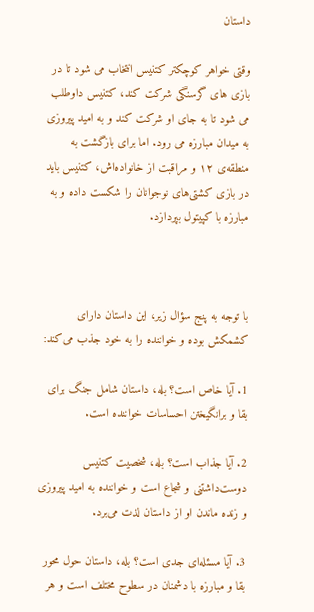داستان

وقتی خواهر کوچکتر کتنیس انتخاب می شود تا در بازی های گرسنگی شرکت کند، کتنیس داوطلب می شود تا به جای او شرکت کند و به امید پیروزی به میدان مبارزه می رود. اما برای بازگشت به منطقه‌ی ۱۲ و مراقبت از خانواده‌اش، کتنیس باید در بازی کشتی‌های نوجوانان را شکست داده و به مبارزه با کپیتول بپردازد.



با توجه به پنج سؤال زیر، این داستان دارای کشمکش بوده و خواننده را به خود جذب می‌کند:

1. آیا خاص است؟ بله، داستان شامل جنگ برای بقا و برانگیختن احساسات خواننده است.

2. آیا جذاب است؟ بله، شخصیت کتنیس دوست‌داشتنی و شجاع است و خواننده به امید پیروزی و زنده ماندن او از داستان لذت می‌برد.

3. آیا مسئله‌ای جدی است؟ بله، داستان حول محور بقا و مبارزه با دشمنان در سطوح مختلف است و هر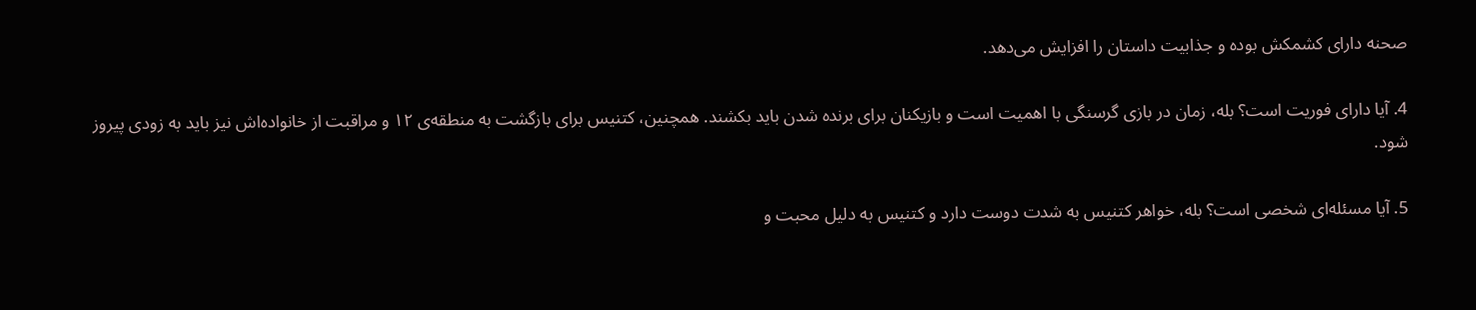صحنه دارای کشمکش بوده و جذابیت داستان را افزایش می‌دهد.

4. آیا دارای فوریت است؟ بله، زمان در بازی گرسنگی با اهمیت است و بازیکنان برای برنده شدن باید بکشند. همچنین، کتنیس برای بازگشت به منطقه‌ی ۱۲ و مراقبت از خانواده‌اش نیز باید به زودی پیروز شود.

5. آیا مسئله‌ای شخصی است؟ بله، خواهر کتنیس به شدت دوست دارد و کتنیس به دلیل محبت و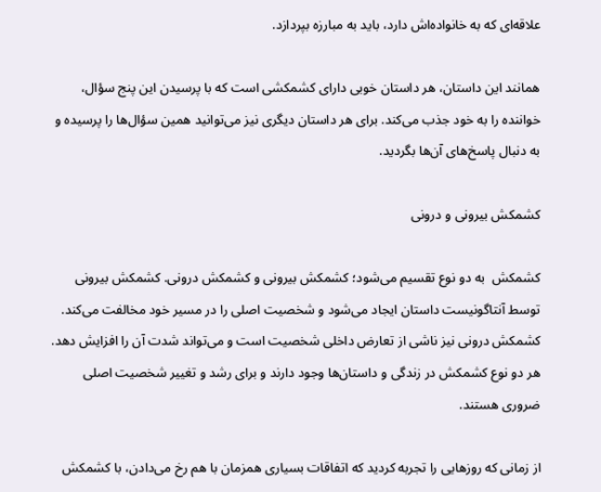علاقه‌ای که به خانواده‌اش دارد، باید به مبارزه بپردازد.

همانند این داستان، هر داستان خوبی دارای کشمکشی است که با پرسیدن این پنج سؤال، خواننده را به خود جذب می‌کند. برای هر داستان دیگری نیز می‌توانید همین سؤال‌ها را پرسیده و به دنبال پاسخ‌های آن‌ها بگردید.

کشمکش بیرونی و درونی

کشمکش  به دو نوع تقسیم می‌شود؛ کشمکش بیرونی و کشمکش درونی. کشمکش بیرونی توسط آنتاگونیست داستان ایجاد می‌شود و شخصیت اصلی را در مسیر خود مخالفت می‌کند. کشمکش درونی نیز ناشی از تعارض داخلی شخصیت است و می‌تواند شدت آن را افزایش دهد. هر دو نوع کشمکش در زندگی و داستان‌ها وجود دارند و برای رشد و تغییر شخصیت اصلی ضروری هستند.

از زمانی که روزهایی را تجربه کردید که اتفاقات بسیاری همزمان با هم رخ می‌دادن، با کشمکش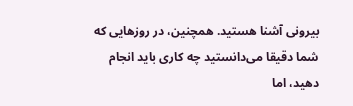بیرونی آشنا هستید. همچنین، در روزهایی که شما دقیقا می‌دانستید چه کاری باید انجام دهید، اما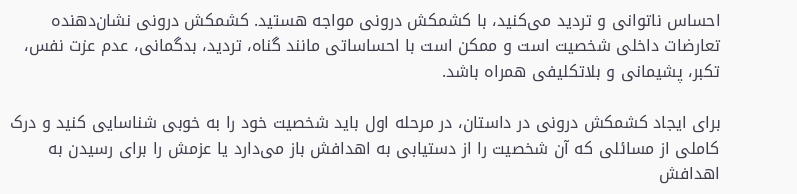احساس ناتوانی و تردید می‌کنید، با کشمکش درونی مواجه هستید. کشمکش درونی نشان‌دهنده تعارضات داخلی شخصیت است و ممکن است با احساساتی مانند گناه، تردید، بدگمانی، عدم عزت نفس، تکبر، پشیمانی و بلاتکلیفی همراه باشد.

برای ایجاد کشمکش درونی در داستان، در مرحله اول باید شخصیت خود را به خوبی شناسایی کنید و درک کاملی از مسائلی که آن شخصیت را از دستیابی به اهدافش باز می‌دارد یا عزمش را برای رسیدن به اهدافش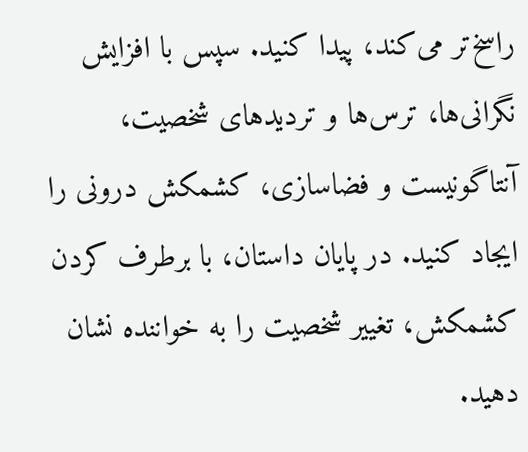راسخ‌تر می‌کند، پیدا کنید. سپس با افزایش نگرانی‌ها، ترس‌ها و تردیدهای شخصیت، آنتاگونیست و فضاسازی، کشمکش درونی را ایجاد کنید. در پایان داستان، با برطرف کردن کشمکش، تغییر شخصیت را به خواننده نشان دهید.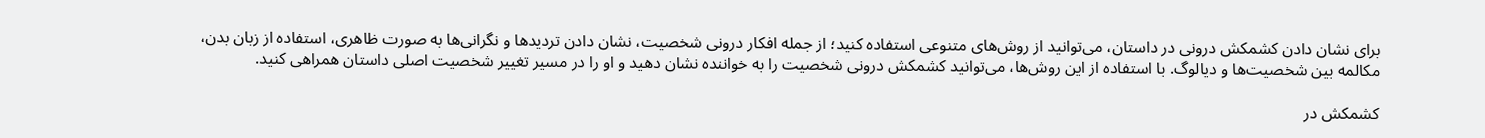برای نشان دادن کشمکش درونی در داستان، می‌توانید از روش‌های متنوعی استفاده کنید؛ از جمله افکار درونی شخصیت، نشان دادن تردیدها و نگرانی‌ها به صورت ظاهری، استفاده از زبان بدن، مکالمه بین شخصیت‌ها و دیالوگ. با استفاده از این روش‌ها، می‌توانید کشمکش درونی شخصیت را به خواننده نشان دهید و او را در مسیر تغییر شخصیت اصلی داستان همراهی کنید.

کشمکش در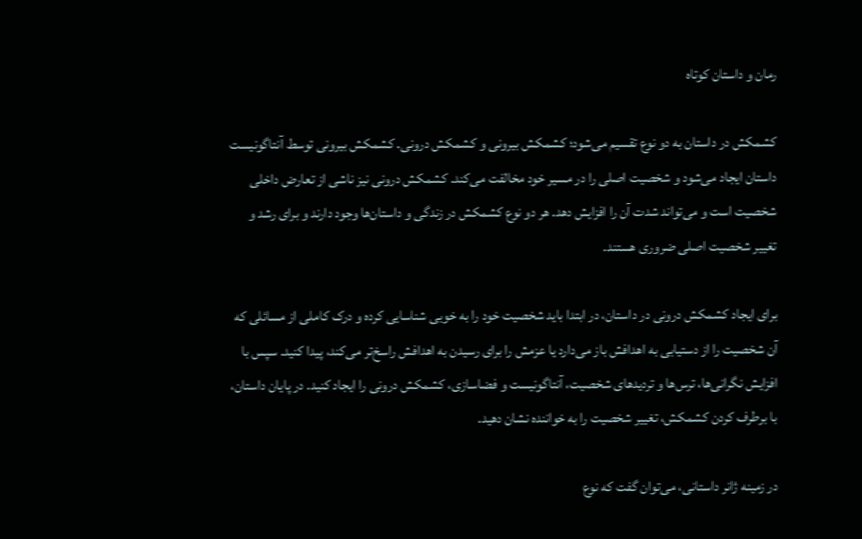رمان و داستان کوتاه

کشمکش در داستان به دو نوع تقسیم می‌شود؛ کشمکش بیرونی و کشمکش درونی. کشمکش بیرونی توسط آنتاگونیست داستان ایجاد می‌شود و شخصیت اصلی را در مسیر خود مخالفت می‌کند. کشمکش درونی نیز ناشی از تعارض داخلی شخصیت است و می‌تواند شدت آن را افزایش دهد. هر دو نوع کشمکش در زندگی و داستان‌ها وجود دارند و برای رشد و تغییر شخصیت اصلی ضروری هستند.

برای ایجاد کشمکش درونی در داستان، در ابتدا باید شخصیت خود را به خوبی شناسایی کرده و درک کاملی از مسائلی که آن شخصیت را از دستیابی به اهدافش باز می‌دارد یا عزمش را برای رسیدن به اهدافش راسخ‌تر می‌کند، پیدا کنید. سپس با افزایش نگرانی‌ها، ترس‌ها و تردیدهای شخصیت، آنتاگونیست و فضاسازی، کشمکش درونی را ایجاد کنید. در پایان داستان، با برطرف کردن کشمکش، تغییر شخصیت را به خواننده نشان دهید.

در زمینه ژانر داستانی، می‌توان گفت که نوع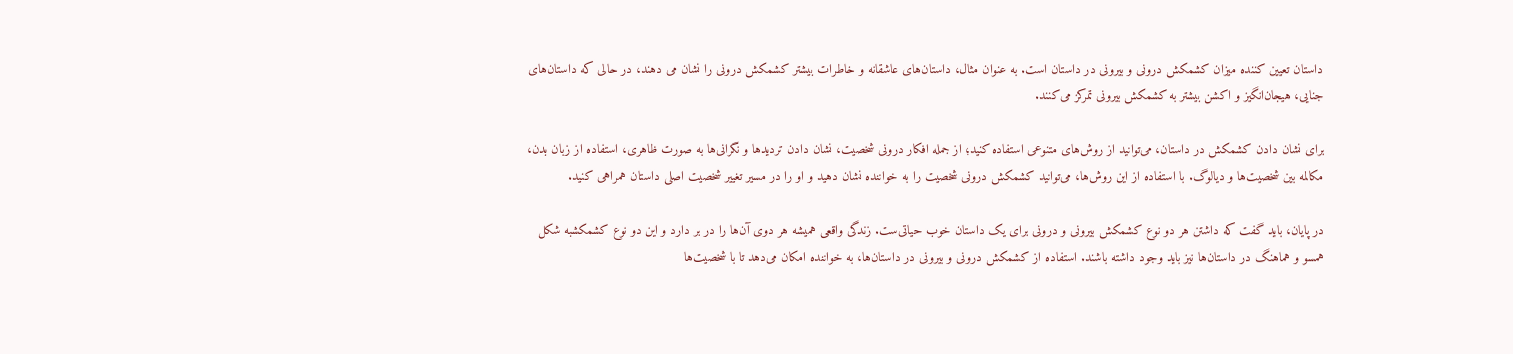داستان تعیین کننده میزان کشمکش درونی و بیرونی در داستان است. به عنوان مثال، داستان‌های عاشقانه و خاطرات بیشتر کشمکش درونی را نشان می دهند، در حالی که داستان‌های جنایی، هیجان‌انگیز و اکشن بیشتر به کشمکش بیرونی تمرکز می‌کنند.

برای نشان دادن کشمکش در داستان، می‌توانید از روش‌های متنوعی استفاده کنید؛ از جمله افکار درونی شخصیت، نشان دادن تردیدها و نگرانی‌ها به صورت ظاهری، استفاده از زبان بدن، مکالمه بین شخصیت‌ها و دیالوگ. با استفاده از این روش‌ها، می‌توانید کشمکش درونی شخصیت را به خواننده نشان دهید و او را در مسیر تغییر شخصیت اصلی داستان همراهی کنید.

در پایان، باید گفت که داشتن هر دو نوع کشمکش بیرونی و درونی برای یک داستان خوب حیاتی‌ست. زندگی واقعی همیشه هر دوی آن‌ها را در بر دارد و این دو نوع کشمکشبه شکل همسو و هماهنگ در داستان‌ها نیز باید وجود داشته باشند. استفاده از کشمکش درونی و بیرونی در داستان‌ها، به خواننده امکان می‌دهد تا با شخصیت‌ها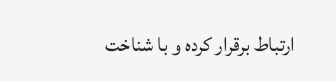ارتباط برقرار کرده و با شناخت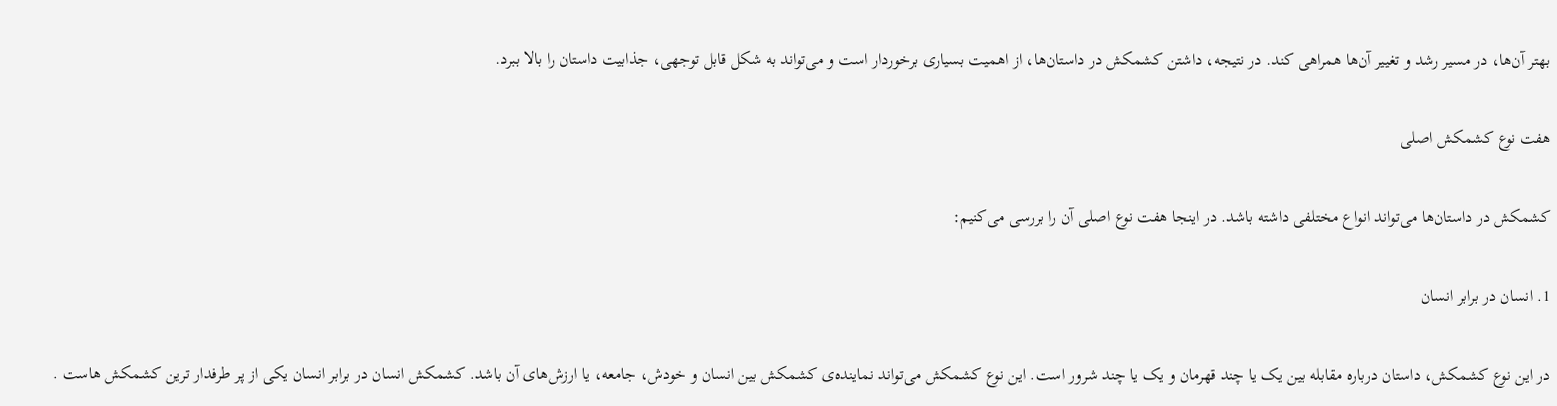بهتر آن‌ها، در مسیر رشد و تغییر آن‌ها همراهی کند. در نتیجه، داشتن کشمکش در داستان‌ها، از اهمیت بسیاری برخوردار است و می‌تواند به شکل قابل توجهی، جذابیت داستان را بالا ببرد.

هفت نوع کشمکش اصلی

کشمکش در داستان‌ها می‌تواند انواع مختلفی داشته باشد. در اینجا هفت نوع اصلی آن را بررسی می‌کنیم:

1. انسان در برابر انسان

در این نوع کشمکش، داستان درباره مقابله بین یک یا چند قهرمان و یک یا چند شرور است. این نوع کشمکش می‌تواند نماینده‌ی کشمکش بین انسان و خودش، جامعه، یا ارزش‌های آن باشد. کشمکش انسان در برابر انسان یکی از پر طرفدار ترین کشمکش هاست .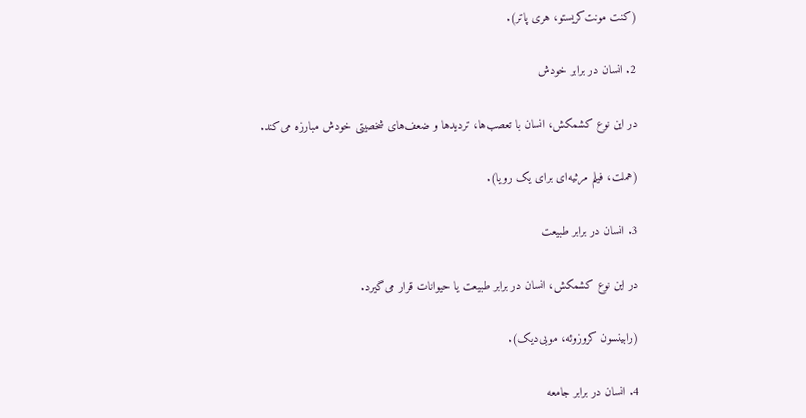(کنت مونت‌کریستو، هری پاتر).

2. انسان در برابر خودش

در این نوع کشمکش، انسان با تعصب‌ها، تردیدها و ضعف‌های شخصیتی خودش مبارزه می‌کند.

(هملت، فیلم مرثیه‌ای برای یک رویا).

3. انسان در برابر طبیعت

در این نوع کشمکش، انسان در برابر طبیعت یا حیوانات قرار می‌گیرد.

(رابینسون کروزوئه، موبی‌دیک).

4. انسان در برابر جامعه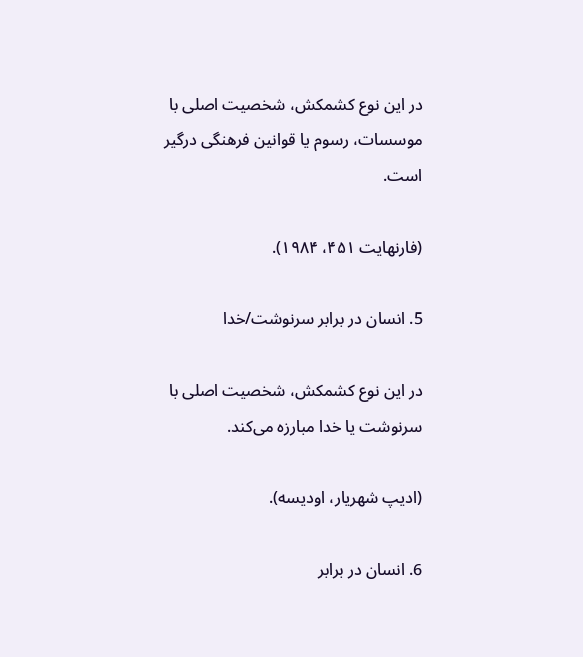در این نوع کشمکش، شخصیت اصلی با موسسات، رسوم یا قوانین فرهنگی درگیر است.

(فارنهایت ۴۵۱، ۱۹۸۴).

5. انسان در برابر سرنوشت/خدا

در این نوع کشمکش، شخصیت اصلی با سرنوشت یا خدا مبارزه می‌کند.

(ادیپ شهریار، اودیسه).

6. انسان در برابر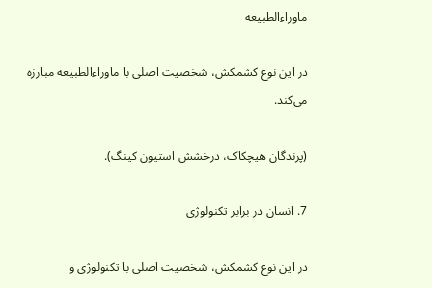ماوراءالطبیعه

در این نوع کشمکش، شخصیت اصلی با ماوراءالطبیعه مبارزه می‌کند.

(پرندگان هیچکاک، درخشش استیون کینگ).

7. انسان در برابر تکنولوژی

در این نوع کشمکش، شخصیت اصلی با تکنولوژی و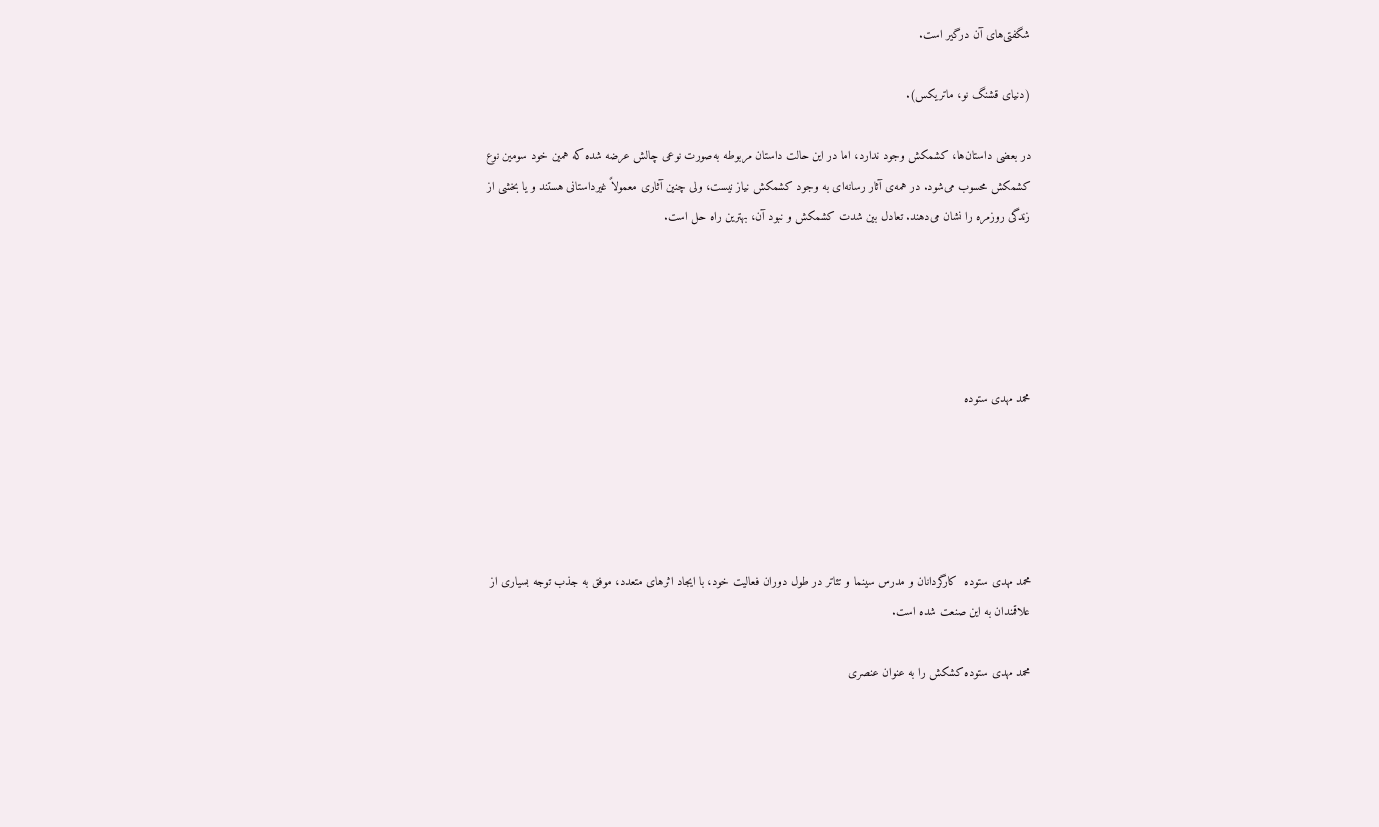شگفتی‌های آن درگیر است.

(دنیای قشنگ نو، ماتریکس).

در بعضی داستان‌ها، کشمکش وجود ندارد، اما در این حالت داستان مربوطه به‌صورت نوعی چالش عرضه شده که همین خود سومین نوع کشمکش محسوب می‌شود. در همه‌ی آثار رسانه‌ای به وجود کشمکش نیاز نیست، ولی چنین آثاری معمولاً غیرداستانی هستند و یا بخشی از زندگی روزمره را نشان می‌دهند. تعادل بین شدت کشمکش و نبود آن، بهترین راه حل است.





محمد مهدی ستوده





محمد مهدی ستوده  کارگردانان و مدرس سینما و تئاتر در طول دوران فعالیت خود، با ایجاد اثرهای متعدد، موفق به جذب توجه بسیاری از علاقمندان به این صنعت شده است.

محمد مهدی ستوده کشکش را به عنوان عنصری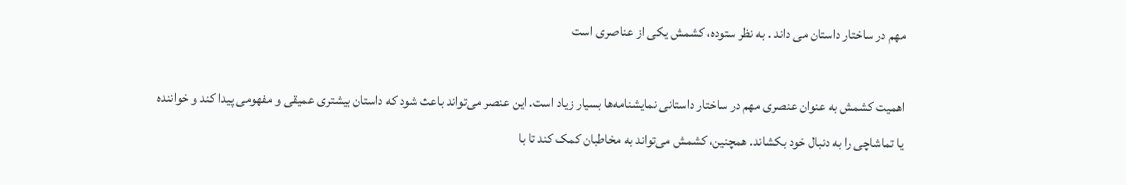مهم در ساختار داستان می داند . به نظر ستوده، کشمش یکی از عناصری است

اهمیت کشمش به عنوان عنصری مهم در ساختار داستانی نمایشنامه‌ها بسیار زیاد است. این عنصر می‌تواند باعث شود که داستان بیشتری عمیقی و مفهومی پیدا کند و خواننده یا تماشاچی را به دنبال خود بکشاند. همچنین، کشمش می‌تواند به مخاطبان کمک کند تا با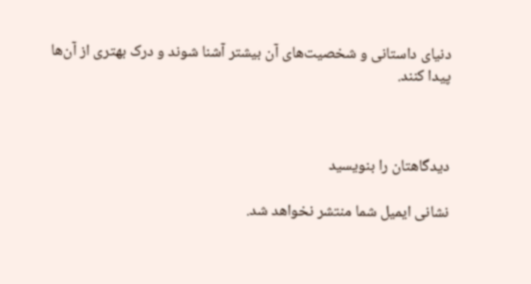دنیای داستانی و شخصیت‌های آن بیشتر آشنا شوند و درک بهتری از آن‌ها پیدا کنند.



دیدگاهتان را بنویسید

نشانی ایمیل شما منتشر نخواهد شد.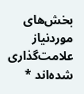بخش‌های موردنیاز علامت‌گذاری شده‌اند *